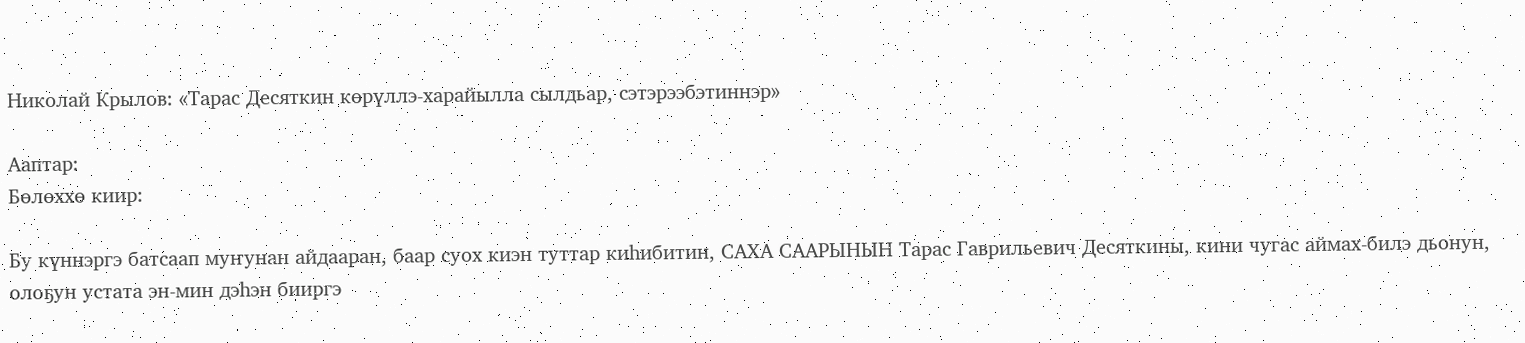Николай Крылов: «Тарас Десяткин көрүллэ-харайылла сылдьар, сэтэрээбэтиннэр»

Ааптар:
Бөлөххө киир:

Бу күннэргэ батсаап муҥунан айдааран, баар суох киэн туттар киһибитин, САХА СААРЫНЫН Тарас Гаврильевич Десяткины, кини чугас аймах-билэ дьонун, олоҕун устата эн-мин дэһэн бииргэ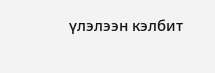үлэлээн кэлбит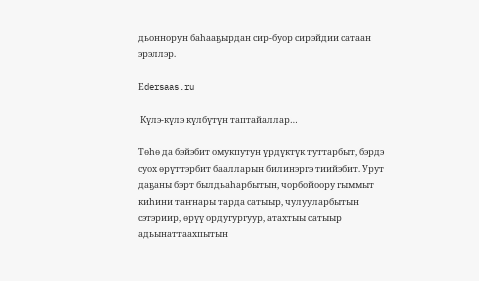дьоннорун баһааҕырдан сир-буор сирэйдии сатаан эрэллэр.

Еdersaas.ru

 Күлэ-күлэ күлбүтүн таптайаллар…

Төһө да бэйэбит омукпутун үрдүктүк туттарбыт, бэрдэ суох өрүттэрбит баалларын билинэргэ тиийэбит. Урут даҕаны бэрт былдьаһарбытын, чорбойоору гыммыт киһини таҥнары тарда сатыыр, чулууларбытын сэтэриир, өрүү ордугургуур, атахтыы сатыыр адьынаттаахпытын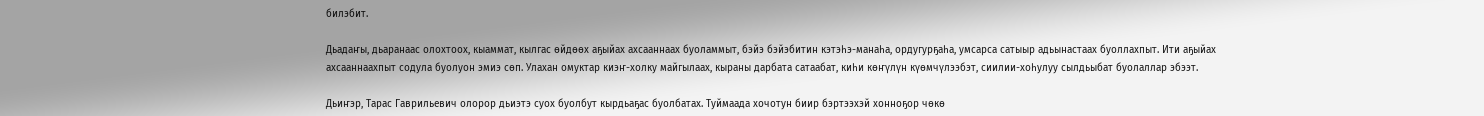билэбит.

Дьадаҥы, дьаранаас олохтоох, кыаммат, кылгас өйдөөх аҕыйах ахсааннаах буоламмыт, бэйэ бэйэбитин кэтэһэ-манаһа, ордугурҕаһа, умсарса сатыыр адьынастаах буоллахпыт. Ити аҕыйах ахсааннаахпыт содула буолуон эмиэ сөп. Улахан омуктар киэҥ-холку майгылаах, кыраны дарбата сатаабат, киһи көҥүлүн күөмчүлээбэт, сиилии-хоһулуу сылдьыбат буолаллар эбээт.

Дьиҥэр, Тарас Гаврильевич олорор дьиэтэ суох буолбут кырдьаҕас буолбатах. Туймаада хочотун биир бэртээхэй хонноҕор чөкө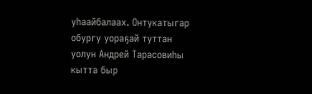уһаайбалаах. Онтукатыгар обургу уораҕай туттан уолун Андрей Тарасовиһы кытта быр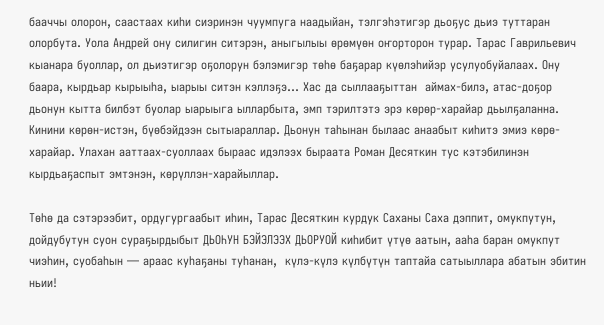бааччы олорон, саастаах киһи сиэринэн чуумпуга наадыйан, тэлгэһэтигэр дьоҕус дьиэ туттаран олорбута. Уола Андрей ону силигин ситэрэн, аныгылыы өрөмүөн оҥорторон турар. Тарас Гаврильевич кыанара буоллар, ол дьиэтигэр оҕолорун бэлэмигэр төһө баҕарар күөлэһийэр усулуобуйалаах. Ону баара, кырдьар кырыыһа, ыарыы ситэн кэллэҕэ… Хас да сыллааҕыттан  аймах-билэ, атас-доҕор дьонун кытта билбэт буолар ыарыыга ылларбыта, эмп тэрилтэтэ эрэ көрөр-харайар дьылҕаланна. Кинини көрөн-истэн, бүөбэйдээн сытыараллар. Дьонун таһынан былаас анаабыт киһитэ эмиэ көрө-харайар. Улахан ааттаах-суоллаах быраас идэлээх быраата Роман Десяткин тус кэтэбилинэн кырдьаҕаспыт эмтэнэн, көрүллэн-харайыллар.

Төһө да сэтэрээбит, ордугургаабыт иһин, Тарас Десяткин курдук Саханы Саха дэппит, омукпутун, дойдубутун суон сураҕырдыбыт ДЬОҺУН БЭЙЭЛЭЭХ ДЬОРУОЙ киһибит үтүө аатын, ааһа баран омукпут чиэһин, суобаһын — араас куһаҕаны туһанан,  күлэ-күлэ күлбүтүн таптайа сатыыллара абатын эбитин ньии!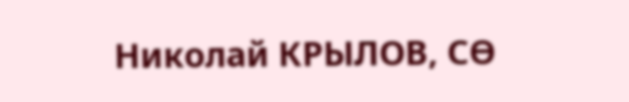Николай КРЫЛОВ, СӨ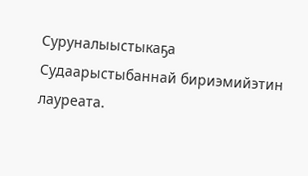Суруналыыстыкаҕа Судаарыстыбаннай бириэмийэтин лауреата.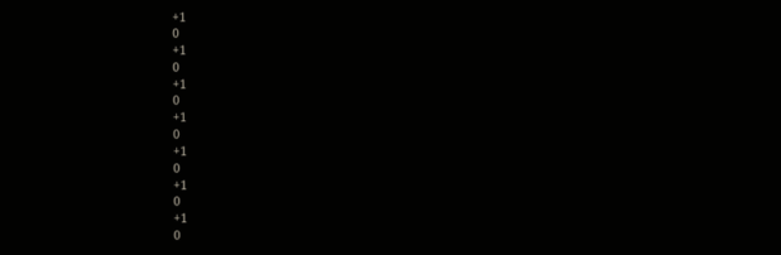+1
0
+1
0
+1
0
+1
0
+1
0
+1
0
+1
0